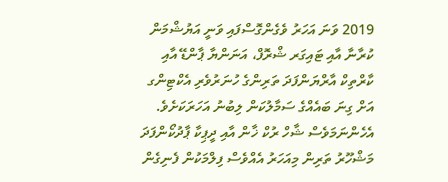2019 ވަނަ އަހަރު ވެގެންގޮސްފައި ވަނީ އަޔުޝްމަން ކުރާނާ އާއި ޓައިގަރ ޝްރޮފް، އަނަންޔާ ޕާންޑޭ އާއި ކާރްތިކް އާރްޔަންފަދަ ތަރިންގެ ހުނަރުވެރި އެކްޓިންގ އަށް ގިނަ ބައެއްގެ ސަމާލުކަން ލިބުނު އަހަރަކަށެވެ. އެހެންނަމަވެސް ޝާހް ރުކް ޚާން އާއި ދީޕިކާ ޕާދުކޯންފަދަ މަޝްހޫރު ތަރިން މިއަހަރު އެއްވެސް ފިލްމަކުން ފެނިގެން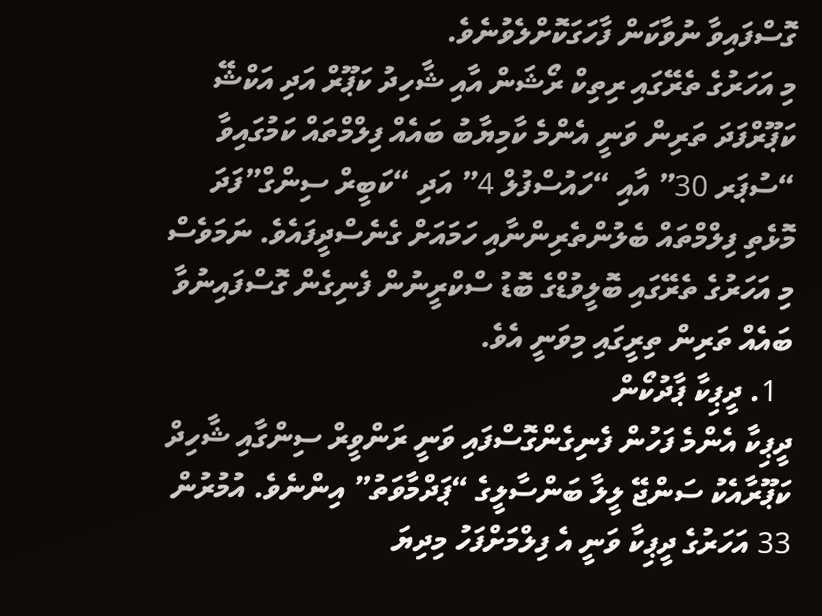ގޮސްފައިވާ ނުވާކަން ފާހަގަކޮށްލެވުނެވެ.
މި އަހަރުގެ ތެރޭގައި ރިތިކް ރޯޝަން އާއި ޝާހިދު ކަޕޫރް އަދި އަކްޝޭ ކަޕޫރްފަދަ ތަރިން ވަނީ އެންމެ ކާމިޔާބު ބައެއް ފިލްމްތައް ކަމުގައިވާ “ސުޕަރ 30” އާއި “ހައުސްފުލް 4” އަދި “ކަބީރް ސިންގް”ފަދަ މޮޅެތި ފިލްމްތައް ބެލުންތެރިންނާއި ހަމައަށް ގެނެސްދީފައެވެ. ނަމަވެސް މި އަހަރުގެ ތެރޭގައި ބޮލީވުޑްގެ ބޮޑު ސްކްރީނުން ފެނިގެން ގޮސްފައިނުވާ ބައެއް ތަރިން ތިރީގައި މިވަނީ އެވެ.
  1. ދީޕިކާ ޕާދުކޯން
ދީޕިކާ އެންމެ ފަހުން ފެނިގެންގޮސްފައި ވަނީ ރަންވީރް ސިންގާއި ޝާހިދް ކަޕޫރާއެކު ސަންޖޭ ލީލާ ބަންސާލީގެ “ޕަދްމާވަތު” އިންނެވެ. އުމުރުން 33 އަހަރުގެ ދީޕިކާ ވަނީ އެ ފިލްމަށްފަހު މިދިޔަ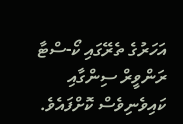އަހަރުގެ ތެރޭގައި ކޯ-ސްޓާ ރަންވީރް ސިންގާއި ކައިވެނިވެސް ކޮށްފައެވެ.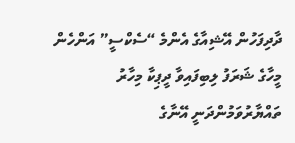ދާދިފަހުން އޭޝިއާގެ އެންމެ “ސެކްސީ” އަންހެން މީހާގެ ޝަރަފު ލިބިފައިވާ ދީޕިކާ މިހާރު ތައްޔާރުވަމުންދަނީ އޭނާގެ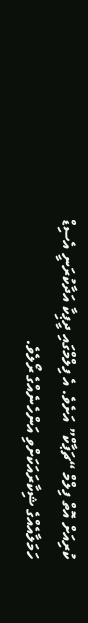ކުރިއަށް އޮތް ފިލްމް “ޗަޕާކް” އަށެވެ. އެ ފިލްމްގައި ދީޕިކާ އަދާކުރަނީ އެސިޑް ހަމަލާއެއްގެ ޝިކާރައަކަށްވި އަންހެނެއްގެ ރޯލެވެ.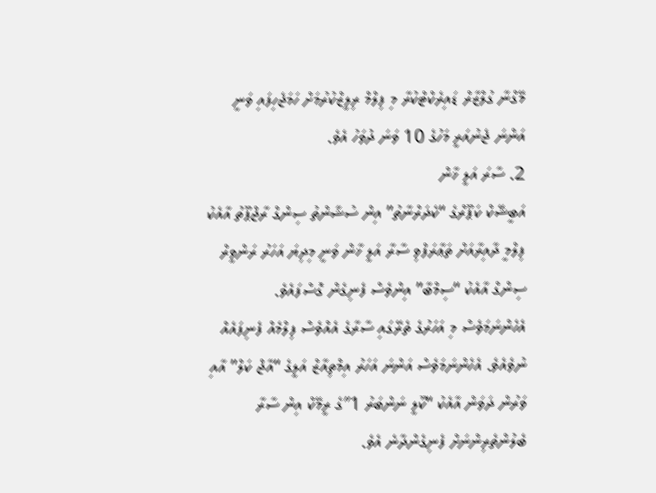މޭގްނާ ގުލްޒާރް ޑައިރެކްޓްކުރާ މި ފިލްމް ރިލީޒްކުރުމަށް ހަމަޖެހިފައި ވަނީ އަންނަ ޖެނުއަރީ މަހުގެ 10 ވަނަ ދުވަހު އެވެ.
2. ސާރަ އަލީ ޚާން
އަބީޝޭކް ކަޕޫރްގެ “ކެދަރްނާތު” އިން ސުޝާންތު ސިންގް ރާޖްޕޫތު އާއެކު ފިލްމީ ދާއިރާއަށް ތަޢާރަފްވި ސާރާ އަލީ ޚާން ވަނީ މިދިޔަ އަހަރު ރަންވީރް ސިންގް އާއެކު “ސިމްބާ” އިންވެސް ފެނިގެން ގޮސްފައެވެ. އެހެންނަމަވެސް މި އަހަރުގެ ތެރޭގައި ސާރާގެ އެއްވެސް ފިލްމެއް ފެނިފައެއް ނުވެއެވެ. އެހެންނަމަވެސް އަންނަ އަހަރު އިމްތިއާޒް އަލީގެ “އާޖް ކަލް” އާއި ވަރުން ދަވަން އާއެކު “ކޫލީ ނަންބަރު 1″ގެ ރީމޭކް އިން ސާރާ ބެލުންތެރިންނަށް ފެނިގެންދާނެ އެވެ.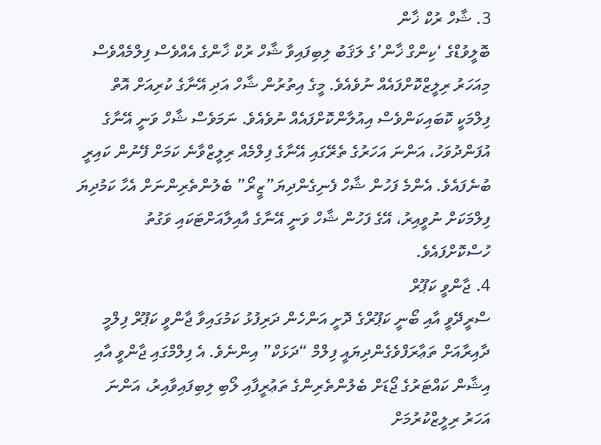3. ޝާހް ރުކް ޚާން
ބޮލީވުޑްގެ ‘ކިންގް ޚާން’ގެ ލަޤަބު ލިބިފައިވާ ޝާހް ރުކް ޚާންގެ އެއްވެސް ފިލްމެއްވެސް މިއަހަރު ރިލީޒްކޮށްފައެއް ނުވެއެވެ. މީގެ އިތުރުން ޝާހް އަދި އޭނާގެ ކުރިއަށް އޮތް ފިލްމަކީ ކޮބައިކަންވެސް އިއުލާންކޮށްފައެއް ނުވެއެވެ. ނަމަވެސް ޝާހް ވަނީ އޭނާގެ އުފަންދުވަހު، އަންނަ އަހަރުގެ ތެރޭގައި އޭނާގެ ފިލްމެއް ރިލީޒްވާނެ ކަމަށް ފޭނުން ކައިރީ ބުނެފައެވެ. އެންމެ ފަހުން ޝާހް ފެނިގެންދިޔަ”ޒީރޯ” ބެލުންތެރިންނަށް އެހާ ކަމުދިޔަ ފިލްމަކަށް ނުވީއިރު، އޭގެ ފަހުން ޝާހް ވަނީ އޭނާގެ އާއިލާއަށްޓަކައި ވަގުތު ހުސްކޮށްފައެވެ.
4. ޖާންވީ ކަޕޫރް
ސްރީދޭވީ އާއި ބޯނީ ކަޕޫރްގެ ދޮށީ އަންހެން ދަރިފުޅު ކަމުގައިވާ ޖާންވީ ކަޕޫރް ފިލްމީ ދާއިރާއަށް ތަޢާރަފްވެގެންދިޔައީ ފިލްމް “ދަޅަކް” އިންނެވެ. އެ ފިލްމްގައި ޖާންވީ އާއި އިޝާން ކައްޓަރުގެ ޖޯޑަށް ބެލުންތެރިންގެ ތަޢުރީފާއި ލޯބި ލިބިފައިވާއިރު، އަންނަ އަހަރު ރިލީޒްކުރުމަށް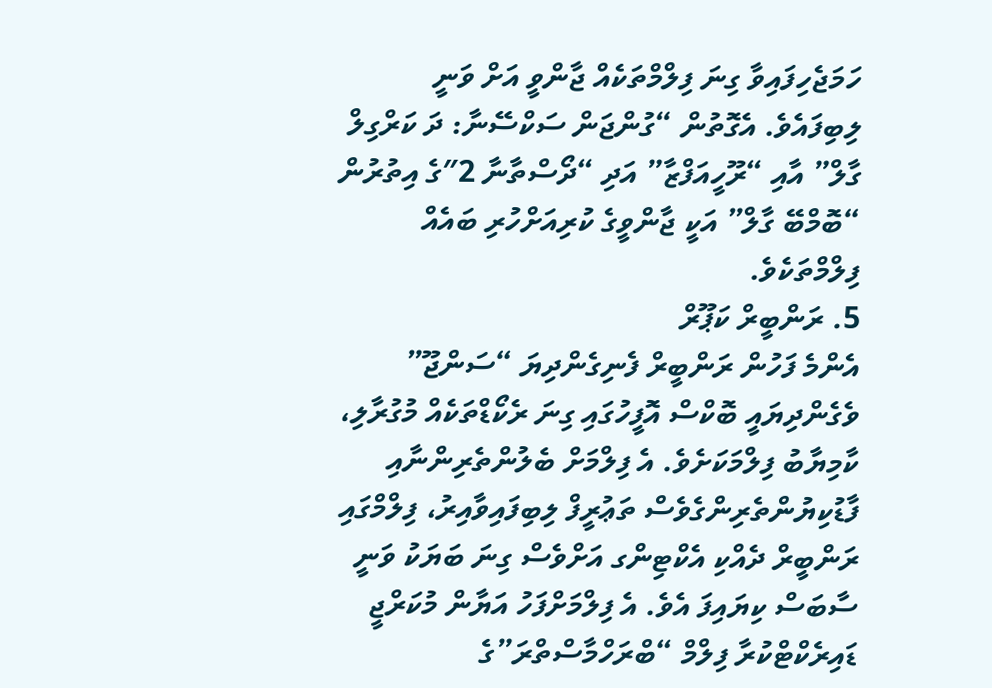ހަމަޖެހިފައިވާ ގިނަ ފިލްމްތަކެއް ޖާންވީ އަށް ވަނީ ލިބިފައެވެ. އެގޮތުން “ގުންޖަން ސަކްސޭނާ: ދަ ކަރްގިލް ގާލް” އާއި “ރޫހީއަފްޒާ” އަދި “ދޯސްތާނާ 2″ގެ އިތުރުން “ބޮމްބޭ ގާލް” އަކީ ޖާންވީގެ ކުރިއަށްހުރި ބައެއް ފިލްމްތަކެވެ.
5. ރަންބީރް ކަޕޫރް
އެންމެ ފަހުން ރަންބީރް ފެނިގެންދިޔަ “ސަންޖޫ” ވެގެންދިޔައީ ބޮކްސް އޮފީހުގައި ގިނަ ރެކޯޑްތަކެއް މުގުރާލި، ކާމިޔާބު ފިލްމަކަށެވެ. އެ ފިލްމަށް ބެލުންތެރިންނާއި ފާޑުކިޔުންތެރިންގެވެސް ތަޢުރީފް ލިބިފައިވާއިރު، ފިލްމްގައި ރަންބީރް ދެއްކި އެކްޓިންގ އަށްވެސް ގިނަ ބަޔަކު ވަނީ ސާބަސް ކިޔައިފަ އެވެ. އެ ފިލްމަށްފަހު އަޔާން މުކަރްޖީ ޑައިރެކްޓްކުރާ ފިލްމް “ބްރަހްމާސްތްރަ”ގެ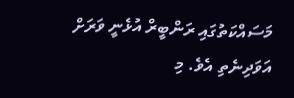މަސައްކަތުގައި ރަންބީރް އުޅެނީ ވަރަށް އަވަދިނެތި އެވެ. މި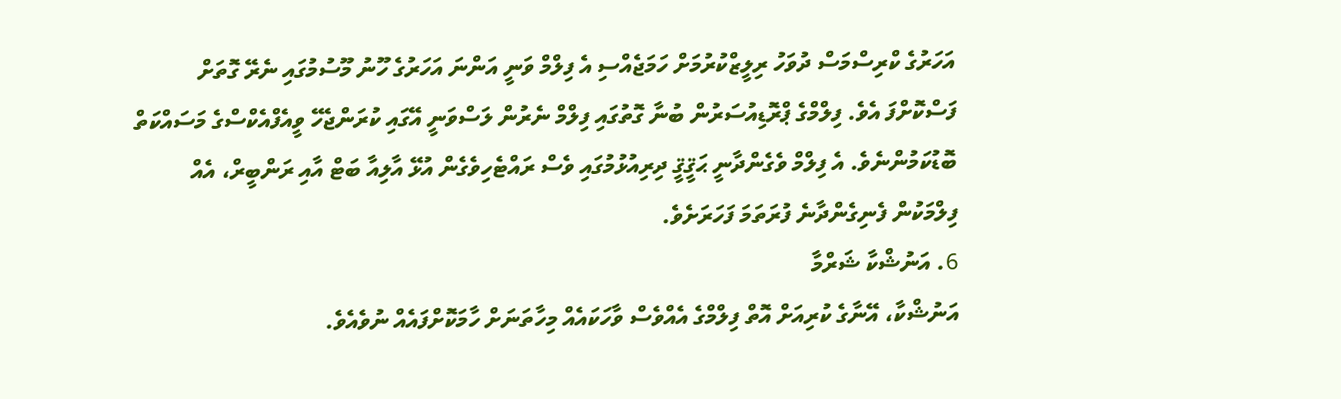އަހަރުގެ ކްރިސްމަސް ދުވަހު ރިލީޒްކުރުމަށް ހަމަޖެއްސި އެ ފިލްމް ވަނީ އަންނަ އަހަރުގެ ހޫނު މޫސުމުގައި ނެރޭ ގޮތަށް ފަސްކޮށްފަ އެވެ. ފިލްމްގެ ޕްރޮޑިއުސަރުން ބުނާ ގޮތުގައި ފިލްމް ނެރުން ލަސްވަނީ އޭގައި ކުރަންޖެހޭ ވީއެފްއެކްސްގެ މަސައްކަތް ބޮޑުކަމުންނެވެ. އެ ފިލްމް ވެގެންދާނީ ޙަޤީޤީ ދިރިއުޅުމުގައި ވެސް ރައްޓެހިވެގެން އުޅޭ އާލިއާ ބަޓް އާއި ރަންބީރް، އެއް ފިލްމަކުން ފެނިގެންދާނެ ފުރަތަމަ ފަހަރަށެވެ.
6. އަނުޝްކާ ޝަރްމާ
އަނުޝްކާ، އޭނާގެ ކުރިއަށް އޮތް ފިލްމްގެ އެއްވެސް ވާހަކައެއް މިހާތަނަށް ހާމަކޮށްފައެއް ނުވެއެވެ.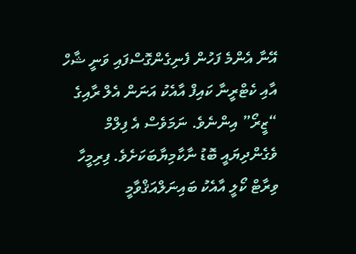އޭނާ އެންމެ ފަހުން ފެނިގެންގޮސްފައި ވަނީ ޝާހް އާއި ކެޓްރީނާ ކައިފް އާއެކު އަނަން އެލް ރާއިގެ “ޒީރޯ” އިންނެވެ. ނަމަވެސް އެ ފިލްމް ވެގެންދިޔައީ ބޮޑު ނާކާމިޔާބަކަށެވެ. ފިރިމީހާ ވިރާޓް ކޯލީ އާއެކު ބައިނަލްއަޤްވާމީ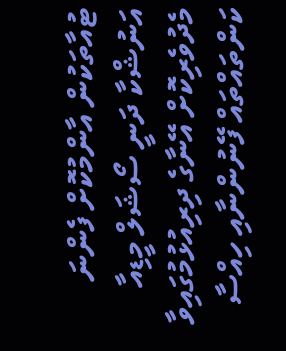ޓުއާތަކުން އާންމުކޮށް ފެންނަ އަނުޝްކާ ދަނީ ސޯޝަލް މީޑިއާ މެދުވެރިކޮށް އޭނާގެ ދިރިއުޅުމުގައިވާ ކަންތައްތައް ފޭނުންނާއި ހިއްސާ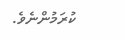ކުރަމުންނެވެ.